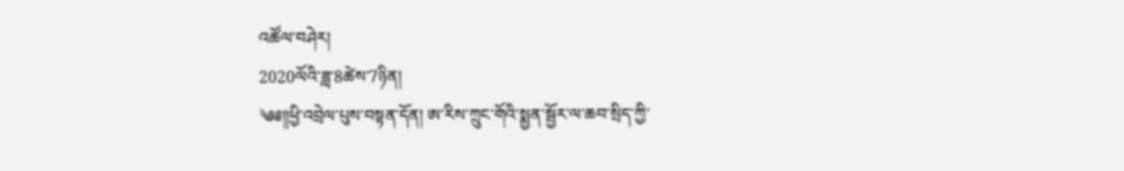འཚོལ་བཤེར།
2020ལོའི་ཟླ་8ཚེས་7ཉིན།
༄༅༎ཕྱི་འབྲེལ་པུས་བསྟན་དོན། ཨ་རིས་ཀྲུང་གོའི་སྨྱན་སྦྱོར་ལ་ཆབ་སྲིད་ཀྱི་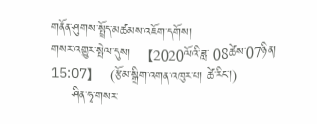གནོན་ཤུགས་སྤྲོད་མཚམས་འཇོག་དགོས།
གསར་འགྱུར་སྤེལ་དུས།  【2020ལོའི་ཟླ་ 08ཚེས་07ཉིན། 15:07】   (རྩོམ་སྒྲིག་འགན་འཁུར་པ། ཚེ་རིང་།)
     ཤིན་ཧྭ་གསར་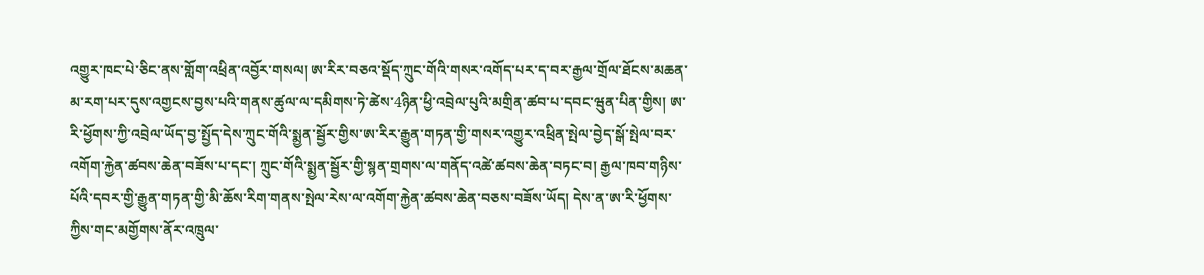འགྱུར་ཁང་པེ་ཅིང་ནས་གློག་འཕྲིན་འབྱོར་གསལ། ཨ་རིར་བཅའ་སྡོད་ཀྲུང་གོའི་གསར་འགོད་པར་ད་བར་རྒྱལ་གྲོལ་ཐོངས་མཆན་མ་རག་པར་དུས་འགྱངས་བྱས་པའི་གནས་ཚུལ་ལ་དམིགས་ཏེ་ཚེས་4ཉིན་ཕྱི་འབྲེལ་པུའི་མགྲིན་ཚབ་པ་དབང་ཝུན་པིན་གྱིས། ཨ་རི་ཕྱོགས་ཀྱི་འབྲེལ་ཡོད་བྱ་སྤྱོད་དེས་ཀྲུང་གོའི་སྨྱན་སྦྱོར་གྱིས་ཨ་རིར་རྒྱུན་གཏན་གྱི་གསར་འགྱུར་འཕྲིན་སྤེལ་བྱེད་སྒོ་སྤེལ་བར་འགོག་རྐྱེན་ཚབས་ཆེན་བཟོས་པ་དང་། ཀྲུང་གོའི་སྨྱན་སྦྱོར་གྱི་སྙན་གྲགས་ལ་གནོད་འཚེ་ཚབས་ཆེན་བཏང་བ། རྒྱལ་ཁབ་གཉིས་པོའི་དབར་གྱི་རྒྱུན་གཏན་གྱི་མི་ཆོས་རིག་གནས་སྤེལ་རེས་ལ་འགོག་རྐྱེན་ཚབས་ཆེན་བཅས་བཟོས་ཡོད། དེས་ན་ཨ་རི་ཕྱོགས་ཀྱིས་གང་མགྱོགས་ནོར་འཁྲུལ་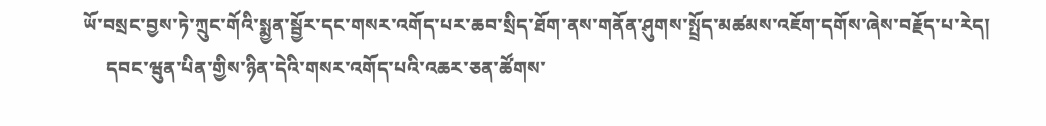ཡོ་བསྲང་བྱས་ཏེ་ཀྲུང་གོའི་སྨྱན་སྦྱོར་དང་གསར་འགོད་པར་ཆབ་སྲིད་ཐོག་ནས་གནོན་ཤུགས་སྤྲོད་མཚམས་འཇོག་དགོས་ཞེས་བརྗོད་པ་རེད།
     དབང་ཝུན་པིན་གྱིས་ཉིན་དེའི་གསར་འགོད་པའི་འཆར་ཅན་ཚོགས་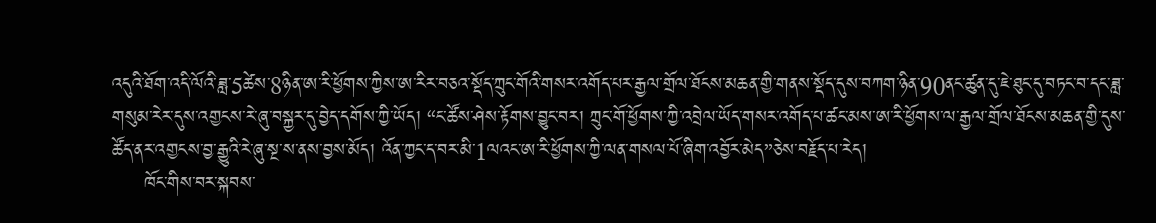འདུའི་ཐོག་འདི་ལོའི་ཟླ་5ཚེས་8ཉིན་ཨ་རི་ཕྱོགས་ཀྱིས་ཨ་རིར་བཅའ་སྡོད་ཀྲུང་གོའི་གསར་འགོད་པར་རྒྱལ་གྲོལ་ཐོངས་མཆན་གྱི་གནས་སྡོད་དུས་བཀག་ཉིན་90ནང་ཚུན་དུ་ཇེ་ཐུང་དུ་བཏང་བ་དང་ཟླ་གསུམ་རེར་དུས་འགྱངས་རེ་ཞུ་བསྐྱར་དུ་བྱེད་དགོས་ཀྱི་ཡོད། “ང་ཚོས་ཤེས་རྟོགས་བྱུང་བར། ཀྲུང་གོ་ཕྱོགས་ཀྱི་འབྲེལ་ཡོད་གསར་འགོད་པ་ཚང་མས་ཨ་རི་ཕྱོགས་ལ་རྒྱལ་གྲོལ་ཐོངས་མཆན་གྱི་དུས་ཚོད་ནར་འགྱངས་བྱ་རྒྱུའི་རེ་ཞུ་སྔ་ས་ནས་བྱས་མོད། འོན་ཀྱང་ད་བར་མི་1ལའང་ཨ་རི་ཕྱོགས་ཀྱི་ལན་གསལ་པོ་ཞིག་འབྱོར་མེད”ཅེས་བརྗོད་པ་རེད།
     ཁོང་གིས་བར་སྐབས་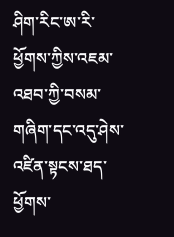ཤིག་རིང་ཨ་རི་ཕྱོགས་ཀྱིས་འཇམ་འཐབ་ཀྱི་བསམ་གཞིག་དང་འདུ་ཤེས་འཛིན་སྟངས་ཐད་ཕྱོགས་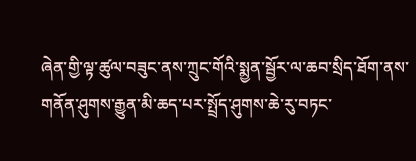ཞེན་གྱི་ལྟ་ཚུལ་བཟུང་ནས་ཀྲུང་གོའི་སྨྱན་སྦྱོར་ལ་ཆབ་སྲིད་ཐོག་ནས་གནོན་ཤུགས་རྒྱུན་མི་ཆད་པར་སྤྲོད་ཤུགས་ཆེ་རུ་བཏང་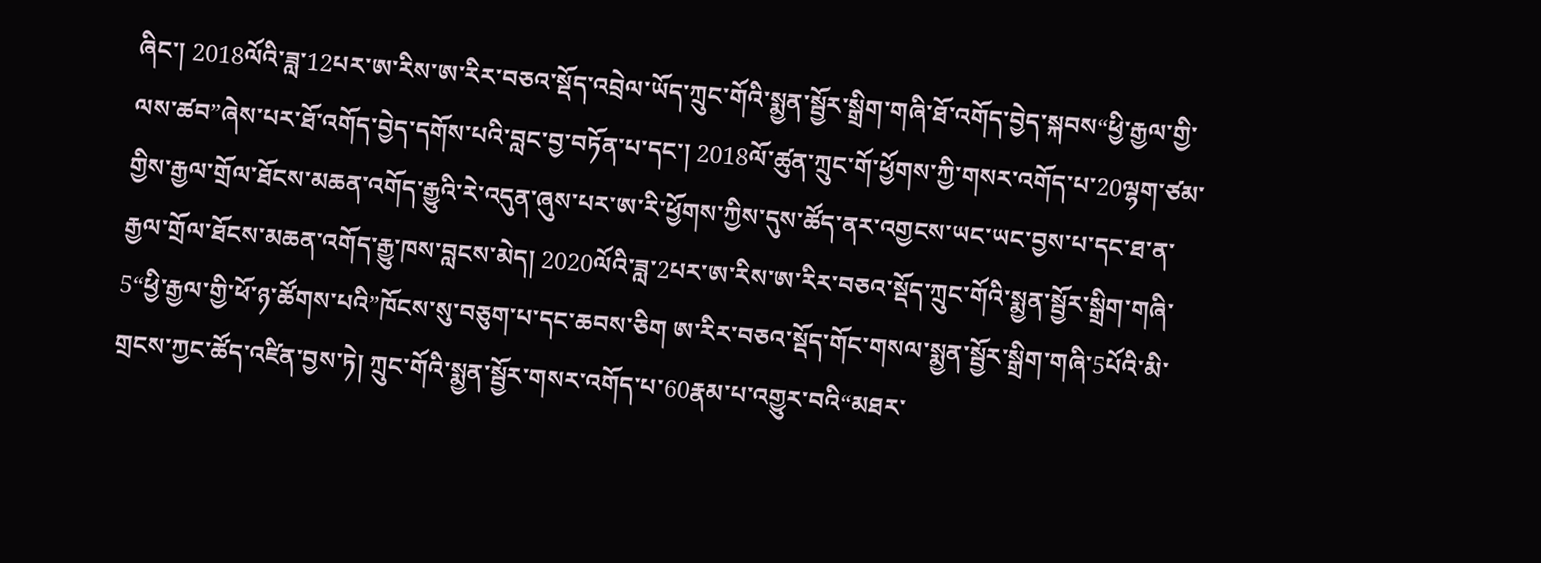ཞིང་། 2018ལོའི་ཟླ་12པར་ཨ་རིས་ཨ་རིར་བཅའ་སྡོད་འབྲེལ་ཡོད་ཀྲུང་གོའི་སྨྱན་སྦྱོར་སྒྲིག་གཞི་ཐོ་འགོད་བྱེད་སྐབས“ཕྱི་རྒྱལ་གྱི་ལས་ཚབ”ཞེས་པར་ཐོ་འགོད་བྱེད་དགོས་པའི་བླང་བྱ་བཏོན་པ་དང་། 2018ལོ་ཚུན་ཀྲུང་གོ་ཕྱོགས་ཀྱི་གསར་འགོད་པ་20ལྷག་ཙམ་གྱིས་རྒྱལ་གྲོལ་ཐོངས་མཆན་འགོད་རྒྱུའི་རེ་འདུན་ཞུས་པར་ཨ་རི་ཕྱོགས་ཀྱིས་དུས་ཚོད་ནར་འགྱངས་ཡང་ཡང་བྱས་པ་དང་ཐ་ན་རྒྱལ་གྲོལ་ཐོངས་མཆན་འགོད་རྒྱུ་ཁས་བླངས་མེད། 2020ལོའི་ཟླ་2པར་ཨ་རིས་ཨ་རིར་བཅའ་སྡོད་ཀྲུང་གོའི་སྨྱན་སྦྱོར་སྒྲིག་གཞི་5“ཕྱི་རྒྱལ་གྱི་ཕོ་ཉ་ཚོགས་པའི”ཁོངས་སུ་བཅུག་པ་དང་ཆབས་ཅིག ཨ་རིར་བཅའ་སྡོད་གོང་གསལ་སྨྱན་སྦྱོར་སྒྲིག་གཞི་5པོའི་མི་གྲངས་ཀྱང་ཚོད་འཛིན་བྱས་ཏེ། ཀྲུང་གོའི་སྨྱན་སྦྱོར་གསར་འགོད་པ་60རྣམ་པ་འགྱུར་བའི“མཐར་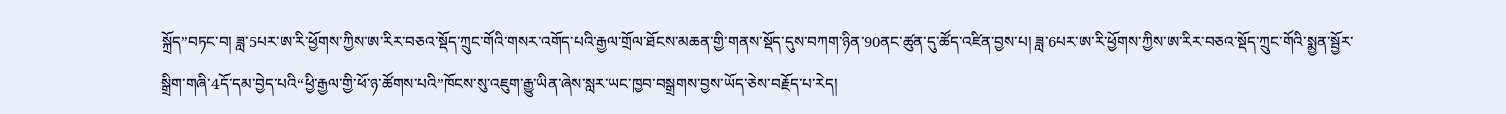སྐྲོད”བཏང་བ། ཟླ་5པར་ཨ་རི་ཕྱོགས་ཀྱིས་ཨ་རིར་བཅའ་སྡོད་ཀྲུང་གོའི་གསར་འགོད་པའི་རྒྱལ་གྲོལ་ཐོངས་མཆན་གྱི་གནས་སྡོད་དུས་བཀག་ཉིན་90ནང་ཚུན་དུ་ཚོད་འཛིན་བྱས་པ། ཟླ་6པར་ཨ་རི་ཕྱོགས་ཀྱིས་ཨ་རིར་བཅའ་སྡོད་ཀྲུང་གོའི་སྨྱན་སྦྱོར་སྒྲིག་གཞི་4དོ་དམ་བྱེད་པའི“ཕྱི་རྒྱལ་གྱི་ཕོ་ཉ་ཚོགས་པའི”ཁོངས་སུ་འཇུག་རྒྱུ་ཡིན་ཞེས་སླར་ཡང་ཁྱབ་བསྒྲགས་བྱས་ཡོད་ཅེས་བརྗོད་པ་རེད།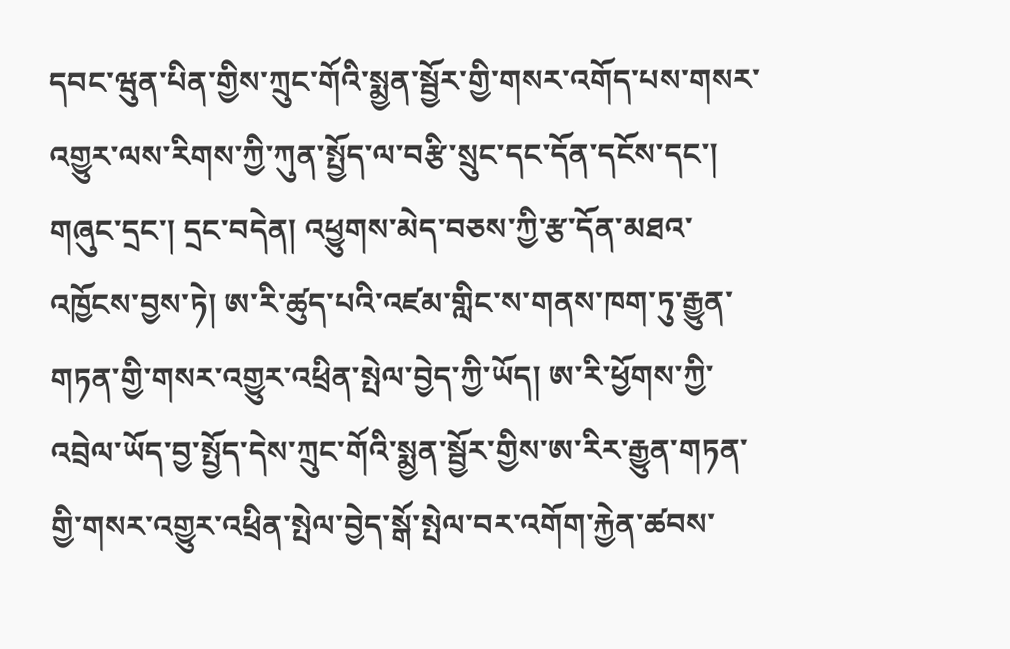དབང་ཝུན་པིན་གྱིས་ཀྲུང་གོའི་སྨྱན་སྦྱོར་གྱི་གསར་འགོད་པས་གསར་འགྱུར་ལས་རིགས་ཀྱི་ཀུན་སྤྱོད་ལ་བརྩི་སྲུང་དང་དོན་དངོས་དང་། གཞུང་དྲང་། དྲང་བདེན། འཕྱུགས་མེད་བཅས་ཀྱི་རྩ་དོན་མཐའ་འཁྱོངས་བྱས་ཏེ། ཨ་རི་ཚུད་པའི་འཛམ་གླིང་ས་གནས་ཁག་ཏུ་རྒྱུན་གཏན་གྱི་གསར་འགྱུར་འཕྲིན་སྤེལ་བྱེད་ཀྱི་ཡོད། ཨ་རི་ཕྱོགས་ཀྱི་འབྲེལ་ཡོད་བྱ་སྤྱོད་དེས་ཀྲུང་གོའི་སྨྱན་སྦྱོར་གྱིས་ཨ་རིར་རྒྱུན་གཏན་གྱི་གསར་འགྱུར་འཕྲིན་སྤེལ་བྱེད་སྒོ་སྤེལ་བར་འགོག་རྐྱེན་ཚབས་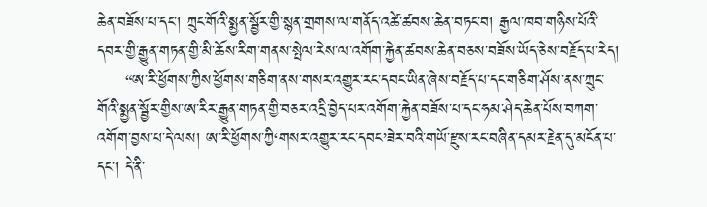ཆེན་བཟོས་པ་དང་། ཀྲུང་གོའི་སྨྱན་སྦྱོར་གྱི་སྙན་གྲགས་ལ་གནོད་འཚེ་ཚབས་ཆེན་བཏང་བ། རྒྱལ་ཁབ་གཉིས་པོའི་དབར་གྱི་རྒྱུན་གཏན་གྱི་མི་ཆོས་རིག་གནས་སྤེལ་རེས་ལ་འགོག་རྐྱེན་ཚབས་ཆེན་བཅས་བཟོས་ཡོད་ཅེས་བརྗོད་པ་རེད།
     “ཨ་རི་ཕྱོགས་ཀྱིས་ཕྱོགས་གཅིག་ནས་གསར་འགྱུར་རང་དབང་ཡིན་ཞེས་བརྗོད་པ་དང་གཅིག་ཤོས་ནས་ཀྲུང་གོའི་སྨྱན་སྦྱོར་གྱིས་ཨ་རིར་རྒྱུན་གཏན་གྱི་བཅར་འདྲི་བྱེད་པར་འགོག་རྐྱེན་བཟོས་པ་དང་ཧམ་ཤེད་ཆེན་པོས་བཀག་འགོག་བྱས་པ་དེ་ལས། ཨ་རི་ཕྱོགས་ཀྱི‘གསར་འགྱུར་རང་དབང’ཟེར་བའི་གཡོ་རྫུས་རང་བཞིན་དམར་རྗེན་དུ་མངོན་པ་དང་། དེ་ནི་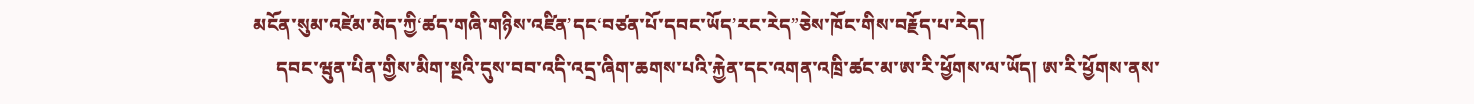མངོན་སུམ་འཛེམ་མེད་ཀྱི‘ཚད་གཞི་གཉིས་འཛིན’དང‘བཙན་པོ་དབང་ཡོད’རང་རེད”ཅེས་ཁོང་གིས་བརྗོད་པ་རེད།
     དབང་ཝུན་པིན་གྱིས་མིག་སྔའི་དུས་བབ་འདི་འདྲ་ཞིག་ཆགས་པའི་རྐྱེན་དང་འགན་འཁྲི་ཚང་མ་ཨ་རི་ཕྱོགས་ལ་ཡོད། ཨ་རི་ཕྱོགས་ནས་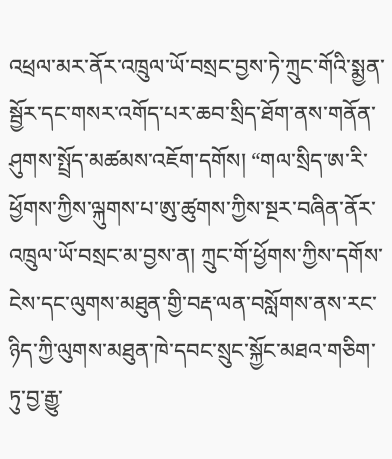འཕྲལ་མར་ནོར་འཁྲུལ་ཡོ་བསྲང་བྱས་ཏེ་ཀྲུང་གོའི་སྨྱན་སྦྱོར་དང་གསར་འགོད་པར་ཆབ་སྲིད་ཐོག་ནས་གནོན་ཤུགས་སྤྲོད་མཚམས་འཇོག་དགོས། “གལ་སྲིད་ཨ་རི་ཕྱོགས་ཀྱིས་ལྐུགས་པ་ཨུ་ཚུགས་ཀྱིས་སྔར་བཞིན་ནོར་འཁྲུལ་ཡོ་བསྲང་མ་བྱས་ན། ཀྲུང་གོ་ཕྱོགས་ཀྱིས་དགོས་ངེས་དང་ལུགས་མཐུན་གྱི་བརྡ་ལན་བསློགས་ནས་རང་ཉིད་ཀྱི་ལུགས་མཐུན་ཁེ་དབང་སྲུང་སྐྱོང་མཐའ་གཅིག་ཏུ་བྱ་རྒྱུ་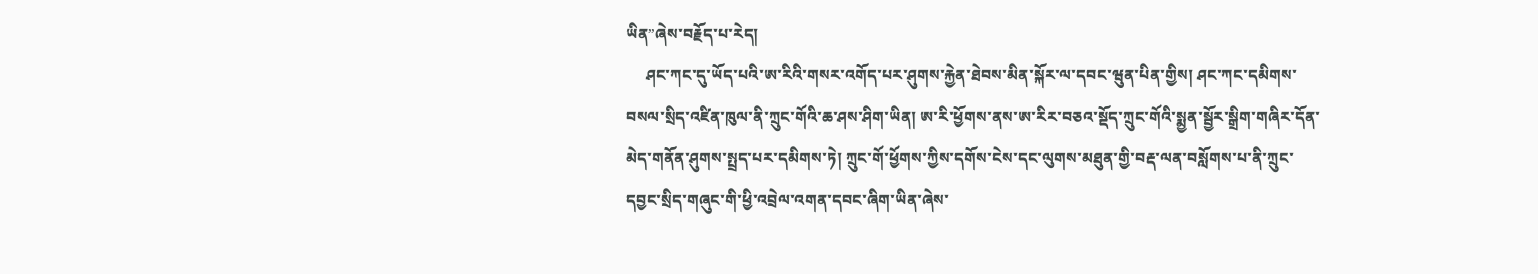ཡིན”ཞེས་བརྗོད་པ་རེད།
     ཤང་ཀང་དུ་ཡོད་པའི་ཨ་རིའི་གསར་འགོད་པར་ཤུགས་རྐྱེན་ཐེབས་མིན་སྐོར་ལ་དབང་ཝུན་པིན་གྱིས། ཤང་ཀང་དམིགས་བསལ་སྲིད་འཛིན་ཁུལ་ནི་ཀྲུང་གོའི་ཆ་ཤས་ཤིག་ཡིན། ཨ་རི་ཕྱོགས་ནས་ཨ་རིར་བཅའ་སྡོད་ཀྲུང་གོའི་སྨྱན་སྦྱོར་སྒྲིག་གཞིར་དོན་མེད་གནོན་ཤུགས་སྤྲད་པར་དམིགས་ཏེ། ཀྲུང་གོ་ཕྱོགས་ཀྱིས་དགོས་ངེས་དང་ལུགས་མཐུན་གྱི་བརྡ་ལན་བསློགས་པ་ནི་ཀྲུང་དབྱང་སྲིད་གཞུང་གི་ཕྱི་འབྲེལ་འགན་དབང་ཞིག་ཡིན་ཞེས་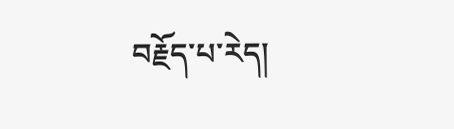བརྗོད་པ་རེད།